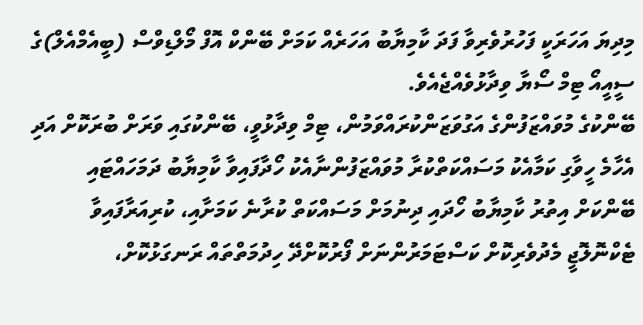މިދިޔަ އަހަރަކީ ފަހުރުވެރިވާ ފަދަ ކާމިޔާބު އަހަރެއް ކަމަށް ބޭންކް އޮފް މޯލްޑިވްސް (ބީއެމްއެލް)ގެ ސީއީއޯ ޓިމް ސޯޔާ ވިދާޅުވެއްޖެއެވެ.
ބޭންކުގެ މުވައްޒަފުންގެ އަގުވަޒަންކުރައްވަމުން، ޓިމް ވިދާޅުވީ، ބޭންކުގައި ވަރަށް ބުރަކޮށް އަދި އެހާމެ ހީވާގި ކަމާއެކު މަސައްކަތްކުރާ މުވައްޒަފުންނާއެކު ހޯދާފައިވާ ކާމިޔާބު ދަމަހައްޓައި ބޭންކަށް އިތުރު ކާމިޔާބު ހޯދައި ދިނުމަށް މަސައްކަތް ކުރާނެ ކަމަށާއި، ކުރިއަރާފައިވާ ޓެކްނޮލޮޖީ މެދުވެރިކޮށް ކަސްޓަމަރުންނަށް ފޯރުކޮށްދޭ ހިދުމަތްތައް ރަނގަޅުކޮށް،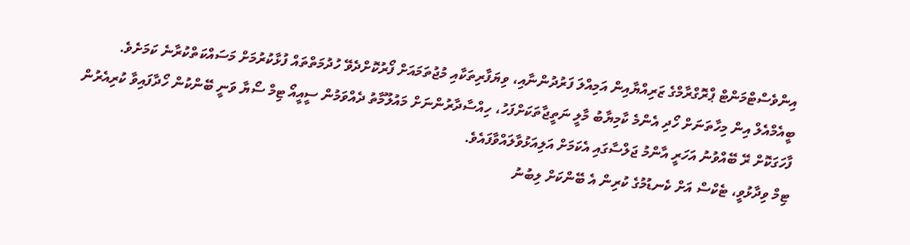އިންވެސްޓްމަންޓް ޕްރޮގްރާމްގެ ޒަރިއްޔާއިން އަމިއްލަ ފަރުދުންނާއި، ވިޔަފާރިތަކާއި މުޖުތަމައަށް ފޯރުކޮށްދެވޭ ހުދުމަތްތައް ފުޅާކުރުމަށް މަސައްކަތްކުރާނެ ކަމަށެވެ.
ބީއެމްއެލް އިން މިހާތަނަށް ހޯދި އެންމެ ކާމިޔާބު މާލީ ނަތީޖާތަކަށްފަހު، ހިއްސާދާރުންނަށް މައުލޫމާތު ދެއްވަމުން ސީއީއޯ ޓިމް ސޯޔާ ވަނީ ބޭންކުން ހޯދާފައިވާ ކުރިއެރުން ފާހަގަކޮށް ރޭ ބޭއްވުނު އަހަރީ އާންމު ޖަލްސާގައި އެކަމަށް އަލިއަޅުވާލައްވާފައެވެ.
ޓިމް ވިދާޅުވީ، ޓެކްސް އަށް ކެނޑުމުގެ ކުރިން އެ ބޭންކަށް ލިބުނު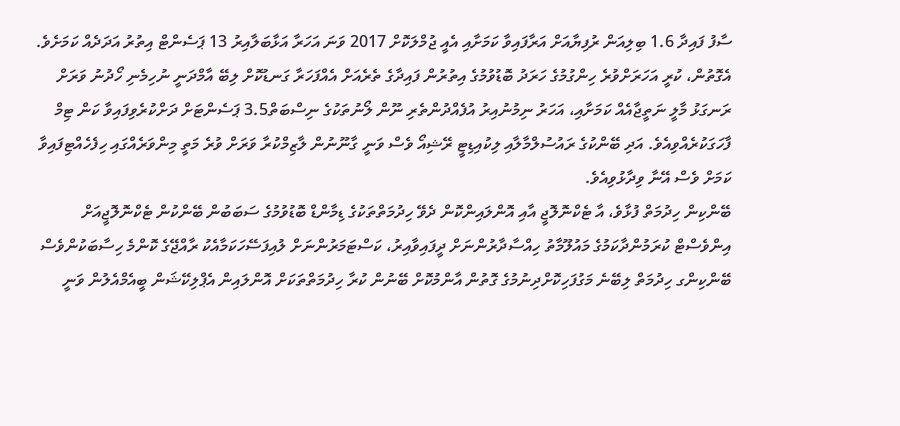ސާފު ފައިދާ 1.6 ބިލިއަން ރުފިޔާއަށް އަރާފައިވާ ކަމަށާއި އެއީ ޖުމްލަކޮށް 2017 ވަނަ އަހަރާ އަޅާބަލާއިރު 13 ޕަސެންޓް އިތުރު އަދަދެއް ކަމަށެވެ. އެގޮތުން، ކުރީ އަހަރަށްވުރެ ހިންގުމުގެ ހަރަދު ބޮޑުވުމުގެ އިތުރުން ފައިދާގެ ތެރެއަށް އެއްފަހަރާ ގަނޑުކޮށް ލިބޭ އާމްދަނީ ނުހިމެނި ހޯދުނު ވަރަށް ރަނގަޅު މާލީ ނަތީޖާއެއް ކަމަށާއި، އަހަރު ނިމުނުއިރު އުފެއްދުންތެރި ނޫން ލޯނުތަކުގެ ނިސްބަތް3.5 ޕަސެންޓަށް ދަށްކުރެވިފައިވާ ކަން ޓިމް ފާހަގަކުރެއްވިއެވެ. އަދި ބޭންކުގެ ރައުސުލްމާލާއި ލިކުއިޑިޓީ ރޭޝިއޯ ވެސް ވަނީ ގާނޫނުން ލާޒިމްކުރާ ވަރަށް ވުރެ މަތީ މިންވަރެއްގައި ހިފެހެއްޓިފައިވާ ކަމަށް ވެސް އޭނާ ވިދާޅުވިއެވެ.
ބޭންކިން ހިދުމަތް ފުޅާވެ، އާ ޓެކްނޮލޮޖީ އާއި އޮންލައިންކޮން ދެވޭ ހިދުމަތްތަކުގެ ޑިމާންޑް ބޮޑުވުމުގެ ސަބަބުން ބޭންކުން ޓެކްނޮލޮޖީއަށް އިންވެސްޓް ކުރަމުންދާކަމުގެ މައުލޫމާތު ހިއްސާދާރުންނަށް ދީފައިވާއިރު، ކަސްޓަމަރުންނަށް ލުއިފަސޭހަކަމާއެކު ރާއްޖޭގެ ކޮންމެ ހިސާބަކުންވެސް ބޭންކިންގ ހިދުމަތް ލިބޭނެ މަގުފަހިކޮށްދިނުމުގެ ގޮތުން އާންމުކޮށް ބޭނުން ކުރާ ހިދުމަތްތަކަށް އޮންލައިން އެޕްލިކޭޝަން ބީއެމްއެލުން ވަނީ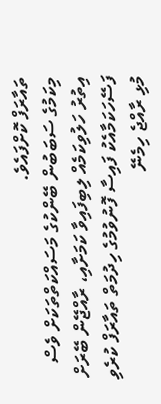ތައާރަފް ކޮށްފައެވެ.
މިކަމުގެ ސަބަބުން ބޭންކުގެ މަސައްކަތްތަކަށް ވެސް އިތުރު ހަލުވިކަމެއް ލިބިފައިވާ ކަމަށާއި، ރާއްޖޭން ބޭރަށް ފަސޭހަކަމާއެކު ފައިސާ ފޮނުވުމުގެ ހިދުމަތް ތައާރަފް ކުރެވި މުޅި ރާއްޖެ ހިމެނޭ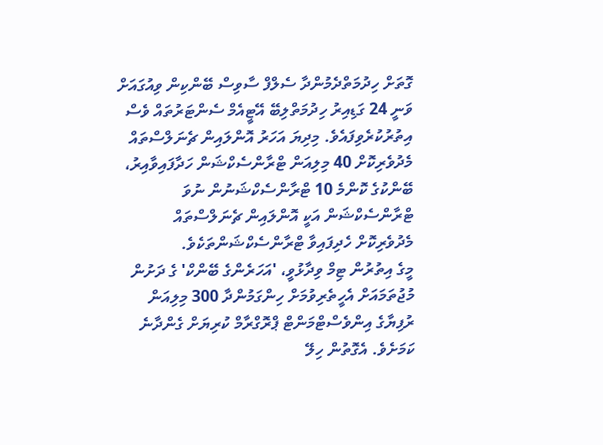ގޮތަށް ހިދުމަތްދެމުންދާ ސެލްފް ސާވިސް ބޭންކިން ވިއުގައަށް ވަނީ 24 ގަޑިއިރު ހިދުމަތްލިބޭ އޭޓީއެމް ސެންޓަރުތައް ވެސް އިތުރުކުރެވިފައެވެ. މިދިޔަ އަހަރު އޮންލައިން ޗެނަލްސްތައް މެދުވެރިކޮށް 40 މިލިއަން ޓްރާންސެކްޝަން ހަދާފައިވާއިރު، ބޭންކުގެ ކޮންމެ 10 ޓްރާންސެކްޝަނުން ނުވަ ޓްރާންސެކްޝަން އަކީ އޮންލައިން ޗެނަލްސްތައް މެދުވެރިކޮށް ހެދިފައިވާ ޓްރާންސެކްޝަންތަކެވެ.
މީގެ އިތުރުން ޓިމް ވިދާޅުވީ، 'އަހަރެންގެ ބޭންކް' ގެ ދަށުން މުޖުތަމައަށް އެހީތެރިވުމަށް ހިންގަމުންދާ 300 މިލިއަން ރުފިޔާގެ އިންވެސްޓްމަންޓް ޕްރޮގްރާމް ކުރިޔަށް ގެންދާނެ ކަމަށެވެ. އެގޮތުން ހިލޭ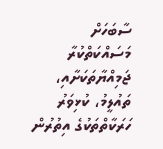ސާބަހަށް މަސައްކަތްކުރާ ޖަމިއްޔާތަކަށާއި، ތައުލީމު، ކުޅިވަރު ހަރަކާތްތަކުގެ އިތުރުން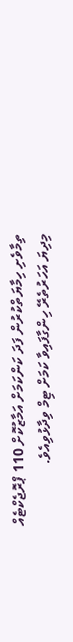ތިމާވެށި ހިމާޔަތްކުރުން ފަދަ ކަންކަމަށް އަމާޒުކޮށް 110 ޕްރޮޖެކްޓެއް މިދިޔަ އަހަރުތެރޭ ހިންގާފައިވާ ކަމަށް ޓިމް ވިދާޅުވިއެވެ.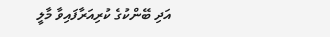އަދި ބޭންކުގެ ކުރިއަރާފައިވާ މާލީ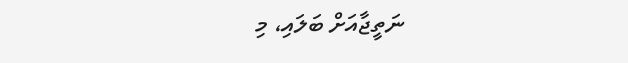ނަތީޖާއަށް ބަލައި، މި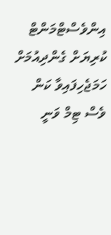އިންވެސްޓްމަންޓް ކުރިޔަށް ގެންދިއުމަށް ހަމަޖެހިފައިވާ ކަން ވެސް ޓިމް ވަނީ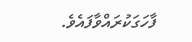ފާހަގަކުރައްވާފައެވެ.